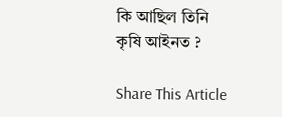কি আছিল তিনি কৃষি আইনত ?

Share This Article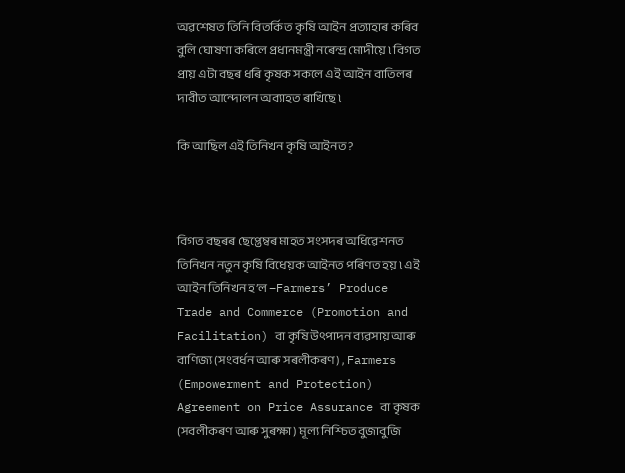অৱশেষত তিনি বিতৰ্কিত কৃষি আইন প্ৰত্যাহাৰ কৰিব বুলি ঘোষণা কৰিলে প্ৰধানমন্ত্ৰী নৰেন্দ্ৰ মোদীয়ে ৷ বিগত প্ৰায় এটা বছৰ ধৰি কৃষক সকলে এই আইন বাতিলৰ দাবীত আন্দোলন অব্যাহত ৰাখিছে ৷

কি আছিল এই তিনিখন কৃষি আইনত ?



বিগত বছৰৰ ছেপ্তেম্বৰ মাহত সংসদৰ অধিৱেশনত তিনিখন নতুন কৃষি বিধেয়ক আইনত পৰিণত হয় ৷ এই আইন তিনিখন হ’ল –Farmers’ Produce Trade and Commerce (Promotion and Facilitation) বা কৃষি উৎপাদন ব্যৱসায় আৰু বাণিজ্য (সংবৰ্ধন আৰু সৰলীকৰণ) , Farmers (Empowerment and Protection) Agreement on Price Assurance বা কৃষক (সবলীকৰণ আৰু সুৰক্ষা) মূল্য নিশ্চিত বুজাবুজি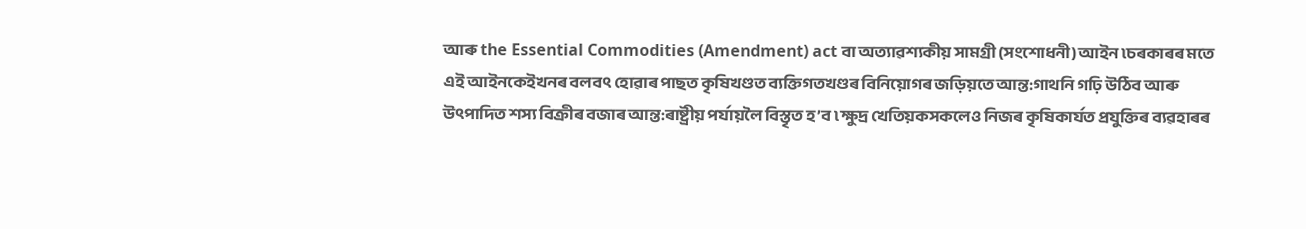আৰু the Essential Commodities (Amendment) act বা অত্যাৱশ্যকীয় সামগ্ৰী (সংশোধনী) আইন ৷চৰকাৰৰ মতে এই আইনকেইখনৰ বলবৎ হোৱাৰ পাছত কৃষিখণ্ডত ব্যক্তিগতখণ্ডৰ বিনিয়োগৰ জড়িয়তে আন্ত:গাথনি গঢ়ি উঠিব আৰু উৎপাদিত শস্য বিক্ৰীৰ বজাৰ আন্ত:ৰাষ্ট্ৰীয় পৰ্যায়লৈ বিস্তৃত হ’ব ৷ ক্ষুদ্ৰ খেতিয়কসকলেও নিজৰ কৃষিকাৰ্যত প্ৰযুক্তিৰ ব্যৱহাৰৰ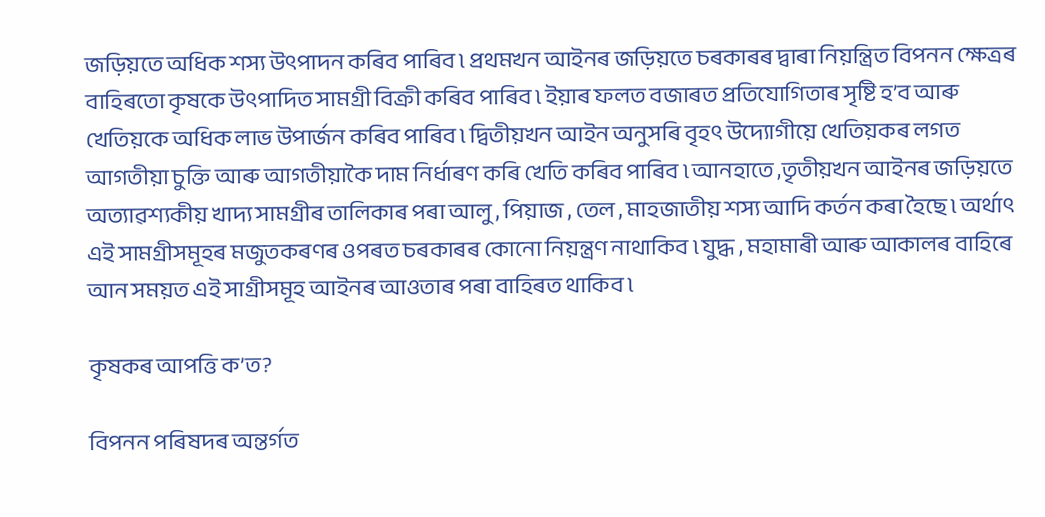জড়িয়তে অধিক শস্য উৎপাদন কৰিব পাৰিব ৷ প্ৰথমখন আইনৰ জড়িয়তে চৰকাৰৰ দ্বাৰা নিয়ন্ত্ৰিত বিপনন ক্ষেত্ৰৰ বাহিৰতো কৃষকে উৎপাদিত সামগ্ৰী বিক্ৰী কৰিব পাৰিব ৷ ইয়াৰ ফলত বজাৰত প্ৰতিযোগিতাৰ সৃষ্টি হ’ব আৰু খেতিয়কে অধিক লাভ উপাৰ্জন কৰিব পাৰিব ৷ দ্বিতীয়খন আইন অনুসৰি বৃহৎ উদ্যোগীয়ে খেতিয়কৰ লগত আগতীয়া চুক্তি আৰু আগতীয়াকৈ দাম নিৰ্ধাৰণ কৰি খেতি কৰিব পাৰিব ৷ আনহাতে ,তৃতীয়খন আইনৰ জড়িয়তে অত্যাৱশ্যকীয় খাদ্য সামগ্ৰীৰ তালিকাৰ পৰা আলু , পিয়াজ , তেল , মাহজাতীয় শস্য আদি কৰ্তন কৰা হৈছে ৷ অৰ্থাৎ এই সামগ্ৰীসমূহৰ মজুতকৰণৰ ওপৰত চৰকাৰৰ কোনো নিয়ন্ত্ৰণ নাথাকিব ৷ যুদ্ধ , মহামাৰী আৰু আকালৰ বাহিৰে আন সময়ত এই সাগ্ৰীসমূহ আইনৰ আওতাৰ পৰা বাহিৰত থাকিব ৷

কৃষকৰ আপত্তি ক’ত?

বিপনন পৰিষদৰ অন্তৰ্গত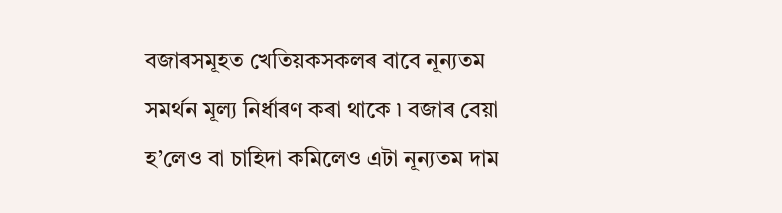বজাৰসমূহত খেতিয়কসকলৰ বাবে নূন্যতম সমৰ্থন মূল্য নিৰ্ধাৰণ কৰা থাকে ৷ বজাৰ বেয়া হ’লেও বা চাহিদা কমিলেও এটা নূন্যতম দাম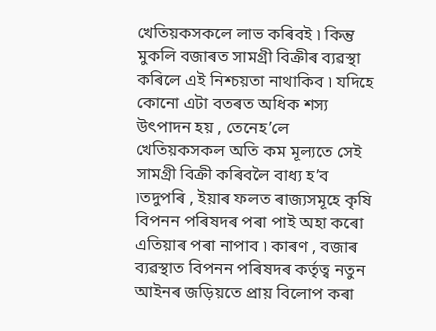খেতিয়কসকলে লাভ কৰিবই ৷ কিন্তু মুকলি বজাৰত সামগ্ৰী বিক্ৰীৰ ব্যৱস্থা কৰিলে এই নিশ্চয়তা নাথাকিব ৷ যদিহে কোনো এটা বতৰত অধিক শস্য উৎপাদন হয় , তেনেহ’লে খেতিয়কসকল অতি কম মূল্যতে সেই সামগ্ৰী বিক্ৰী কৰিবলৈ বাধ্য হ’ব ৷তদুপৰি , ইয়াৰ ফলত ৰাজ্যসমূহে কৃষি বিপনন পৰিষদৰ পৰা পাই অহা কৰো এতিয়াৰ পৰা নাপাব ৷ কাৰণ , বজাৰ ব্যৱস্থাত বিপনন পৰিষদৰ কৰ্তৃত্ব নতুন আইনৰ জড়িয়তে প্ৰায় বিলোপ কৰা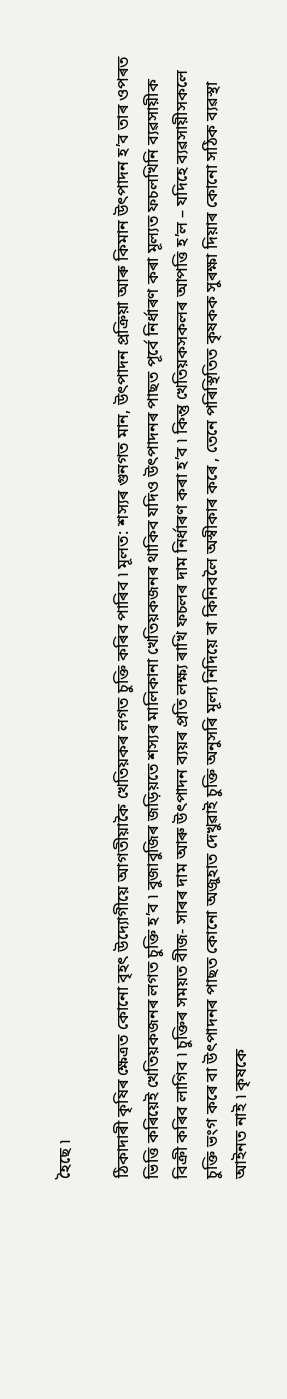হৈছে ৷

ঠিকাদাৰী কৃষিৰ ক্ষেত্ৰত কোনো বৃহৎ উদ্যোগীয়ে আগতীয়াকৈ খেতিয়কৰ লগত চুক্তি কৰিব পাৰিব ৷ মূলত: শস্যৰ গুনগত মান, উৎপাদন প্ৰক্ৰিয়া আৰু কিমান উৎপাদন হ’ব তাৰ ওপৰত ভিত্তি কৰিয়েই খেতিয়কজনৰ লগত চুক্তি হ’ব ৷ বুজাবুজিৰ জড়িয়তে শস্যৰ মালিকানা খেতিয়কজনৰ থাকিব যদিও উৎপাদনৰ পাছত পূৰ্বে নিৰ্ধাৰণ কৰা মূল্যত ফচলখিনি ব্যৱসায়ীক বিক্ৰী কৰিব লাগিব ৷ চুক্তিৰ সময়ত বীজ- সাৰৰ দাম আৰু উৎপাদন ব্যয়ৰ প্ৰতি লক্ষ্য ৰাখি ফচলৰ দাম নিৰ্ধাৰণ কৰা হ’ব ৷ কিন্তু খেতিয়কসকলৰ আপত্তি হ’ল – যদিহে ব্যৱসায়ীসকলে চুক্তি ভংগ কৰে বা উৎপাদনৰ পাছত কোনো অজুহাত দেখুৱাই চুক্তি অনুসৰি মূল্য নিদিয়ে বা কিনিবলৈ অস্বীকাৰ কৰে , তেনে পৰিস্থিতিত কৃষকক সুৰক্ষা দিয়াৰ কোনো সঠিক ব্যৱস্থা আইনত নাই ৷ কৃষকে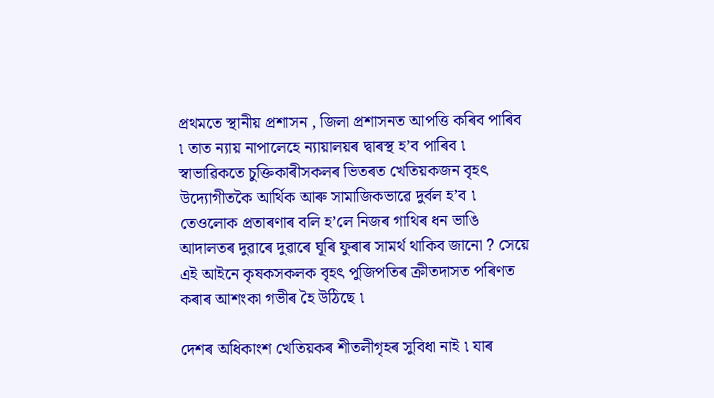প্ৰথমতে স্থানীয় প্ৰশাসন , জিলা প্ৰশাসনত আপত্তি কৰিব পাৰিব ৷ তাত ন্যায় নাপালেহে ন্যায়ালয়ৰ দ্বাৰস্থ হ’ব পাৰিব ৷ স্বাভাৱিকতে চুক্তিকাৰীসকলৰ ভিতৰত খেতিয়কজন বৃহৎ উদ্যোগীতকৈ আৰ্থিক আৰু সামাজিকভাৱে দুৰ্বল হ’ব ৷ তেওলোক প্ৰতাৰণাৰ বলি হ’লে নিজৰ গাথিৰ ধন ভাঙি আদালতৰ দুৱাৰে দুৱাৰে ঘূৰি ফুৰাৰ সামৰ্থ থাকিব জানো ? সেয়ে এই আইনে কৃষকসকলক বৃহৎ পুজিপতিৰ ক্ৰীতদাসত পৰিণত কৰাৰ আশংকা গভীৰ হৈ উঠিছে ৷

দেশৰ অধিকাংশ খেতিয়কৰ শীতলীগৃহৰ সুবিধা নাই ৷ যাৰ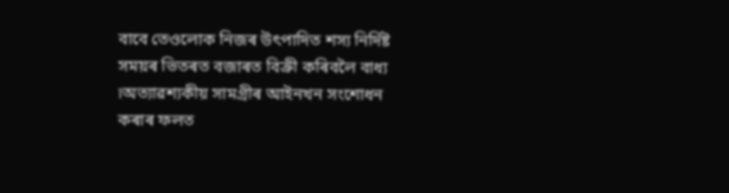বাবে তেওলোক নিজৰ উৎপাদিত শস্য নিৰ্দিষ্ট সময়ৰ ভিতৰত বজাৰত বিক্ৰী কৰিবলৈ বাধ্য ৷অত্যাৱশ্যকীয় সামগ্ৰীৰ আইনখন সংশোধন কৰাৰ ফলত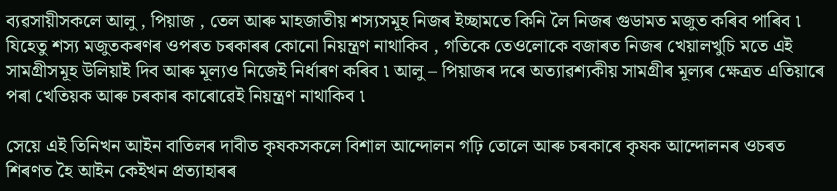ব্যৱসায়ীসকলে আলু , পিয়াজ , তেল আৰু মাহজাতীয় শস্যসমূহ নিজৰ ইচ্ছামতে কিনি লৈ নিজৰ গুডামত মজুত কৰিব পাৰিব ৷ যিহেতু শস্য মজুতকৰণৰ ওপৰত চৰকাৰৰ কোনো নিয়ন্ত্ৰণ নাথাকিব , গতিকে তেওলোকে বজাৰত নিজৰ খেয়ালখুচি মতে এই সামগ্ৰীসমূহ উলিয়াই দিব আৰু মূল্যও নিজেই নিৰ্ধাৰণ কৰিব ৷ আলু – পিয়াজৰ দৰে অত্যাৱশ্যকীয় সামগ্ৰীৰ মূল্যৰ ক্ষেত্ৰত এতিয়াৰে পৰা খেতিয়ক আৰু চৰকাৰ কাৰোৱেই নিয়ন্ত্ৰণ নাথাকিব ৷

সেয়ে এই তিনিখন আইন বাতিলৰ দাবীত কৃষকসকলে বিশাল আন্দোলন গঢ়ি তোলে আৰু চৰকাৰে কৃষক আন্দোলনৰ ওচৰত শিৰণত হৈ আইন কেইখন প্ৰত্যাহাৰৰ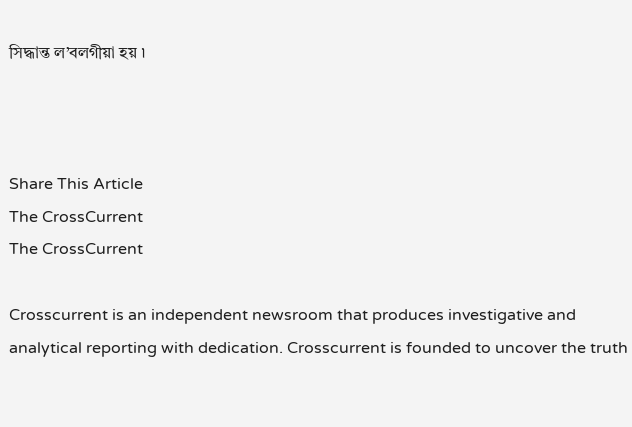সিদ্ধান্ত ল’বলগীয়া হয় ৷



Share This Article
The CrossCurrent
The CrossCurrent

Crosscurrent is an independent newsroom that produces investigative and analytical reporting with dedication. Crosscurrent is founded to uncover the truth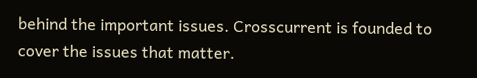behind the important issues. Crosscurrent is founded to cover the issues that matter.